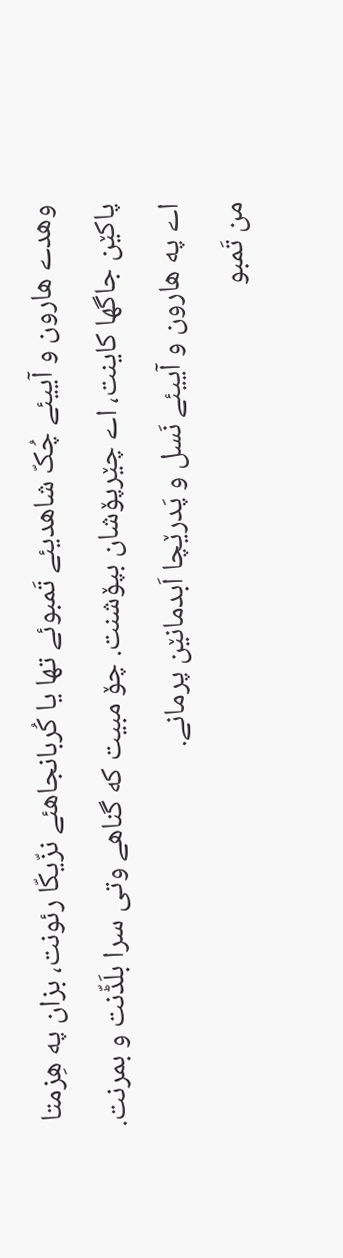وهدے هارون و آییئے چُکّ شاهدیئے تَمبوئے تها یا کُربانجاهئے نزّیکّا رئونت، بزان په هِزمتا پاکێن جاگها کاینت، اے چێرپۆشان بپۆشنت. چۆ مبیت که گناهے وتی سرا بلَڈّنت و بمرنت. اے په هارون و آییئے نَسل و پَدرێچا اَبدمانێن پرمانے.
من تَمبو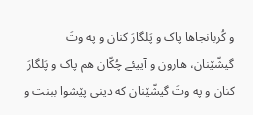و کُربانجاها پاک و پَلگارَ کنان و په وتَ گیشّێنان، هارون و آییئے چُکّان هم پاک و پَلگارَ کنان و په وتَ گیشّێنان که دینی پێشوا ببنت و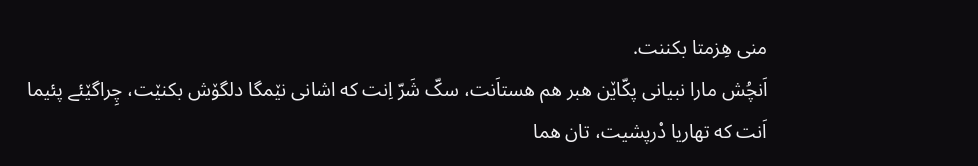منی هِزمتا بکننت.
اَنچُش مارا نبیانی پکّاێن هبر هم هستاَنت، سکّ شَرّ اِنت که اشانی نێمگا دلگۆش بکنێت، چِراگێئے پئیما اَنت که تهاریا دْرپشیت، تان هما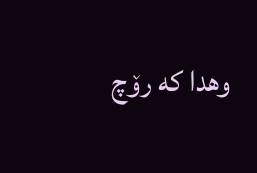وهدا که رۆچ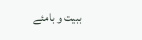ببیت و بامئے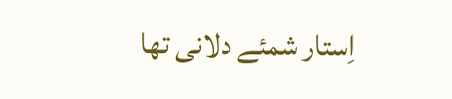اِستار شمئے دلانی تها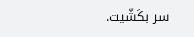سر بکَشّیت.